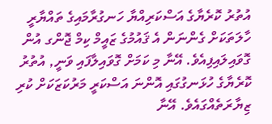އުތުރު ކޮރެޔާގެ އަސްކަރިއްޔާ ހަނގުރާމައިގެ ތައްޔާރީ ހާލަތަކަށް ގެންނަން އެ ޤައުމުގެ ޒައީމް ކިމް ޖޮންގ އުން ގޮވައިލައިފިއެވެ. އޭނާ މި ކަމަށް ގޮވައިލާފައި ވަނީ, އުތުރު ކޮރެޔާގެ ހުޅަނގުގައި އޮންނަ އަސްކަރީ މަރުކަޒަކަށް ކުރި ޒިޔާރަތެއްގައެވެ. އޭނާ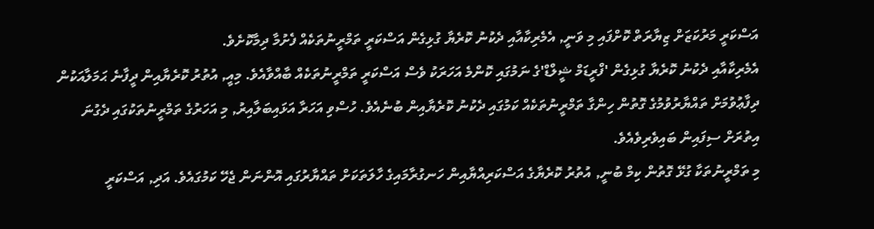އަސްކަރީ މަރުކަޒަށް ޒިޔާރަތް ކޮށްފައި މި ވަނީ, އެމެރިކާއާއި ދެކުނު ކޮރެޔާ ގުޅިގެން އަސްކަރީ ތަމްރީނުތަކެއް ފެށުމާ ދިމާކޮށެވެ.
އެމެރިކާއާއި ދެކުނު ކޮރެޔާ ގުޅިގެން 'ފްރީޑަމް ޝީލްޑް'ގެ ނަމުގައި ކޮންމެ އަހަރަކު ވެސް އަސްކަރީ ތަމްރީނުތަކެއް ބާއްވާއެވެ. މިއީ, އުތުރު ކޮރެޔާއިން ދީފާނެ ޙަމަލާއަކުން ދިފާޢުވުމަށް ތައްޔާރުވުމުގެ ގޮތުން ހިންގާ ތަމްރީނުތަކެއް ކަމުގައި ދެކުނު ކޮރެޔާއިން ބުނެއެވެ. ހުސްވި އަހަރާ އަޅައިބަލާއިރު, މި އަހަރުގެ ތަމްރީނުތަކުގައި ދެގުނަ އިތުރަށް ސިފައިން ބައިވެރިވެއެވެ.
މި ތަމްރީނުތަކާ ގުޅޭ ގޮތުން ކިމް ބުނީ, އުތުރު ކޮރެޔާގެ އަސްކަރިއްޔާއިން ހަނގުރާމައިގެ ހާލަތަކަށް ތައްޔާރުގައި އޮންނަން ޖެހޭ ކަމުގައެވެ. އަދި, އަސްކަރީ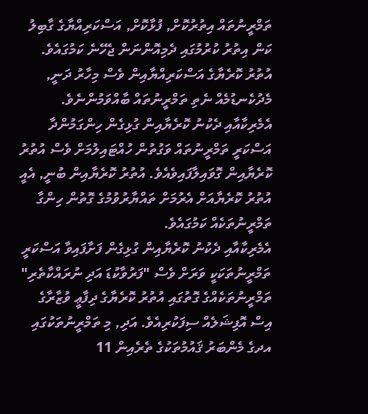ތަމްރީނުތައް އިތުރުކޮށް, ފުޅާކޮށް, އަސްކަރިއްޔާގެ ގާބިލު ކަން އިތުރު ކުރުމުގައި ދެމިއޮންނަން ޖެހޭނެ ކަމުގައެވެ. އުތުރު ކޮރެޔާގެ އަސްކަރިއްޔާއިން ވެސް މިހާރު ދަނީ, މެދުކެނޑުމެއް ނެތި ތަމްރީނުތައް ބާއްވަމުންނެވެ.
އެމެރިކާއާއި ދެކުނު ކޮރެޔާއިން ގުޅިގެން ހިންގަމުންދާ އަސްކަރީ ތަމްރީނުތައް ވަގުތުން ހުއްޓައިލުމަށް ވެސް އުތުރު ކޮރެޔާއިން ގޮވައިލާފައިވެއެވެ. އުތުރު ކޮރެޔާއިން ބުނީ, އެއީ އުތުރު ކޮރެޔާއަށް އެރުމަށް ތައްޔާރުވުމުގެ ގޮތުން ހިންގާ ތަމްރީނުތަކެއް ކަމުގައެވެ.
އެމެރިކާއާއި ދެކުނު ކޮރެޔާއިން ގުޅިގެން ފަށާފައިވާ އަސްކަރީ ތަމްރީނުތަކަކީ ވަރަށް ވެސް "ފަރުވާކުޑަ އަދި ނުރައްކާތެރި" ތަމްރީނުތަކެއްގެ ގޮތުގައި އުތުރު ކޮރެޔާގެ ދިފާޢީ ވުޒާރާގެ އިސް އޮފިޝަލެއް ސިފަކުރިއެވެ. އަދި, މި ތަމްރީނުތަކުގައި އދގެ މެންބަރު ޤައުމުތަކުގެ ތެރެއިން 11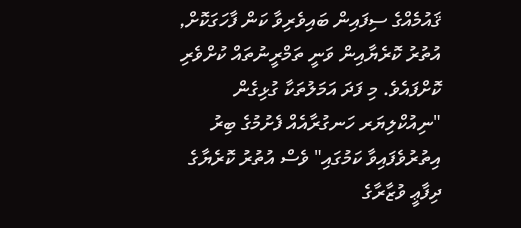ޤައުމެއްގެ ސިފައިން ބައިވެރިވާ ކަން ފާހަގަކޮށް, އުތުރު ކޮރެޔާއިން ވަނީ ތަމްރީނުތައް ކުށްވެރި ކޮށްފައެވެ. މި ފަދަ އަމަލުތަކާ ގުޅިގެން "ނިއުކްލިޔަރ ހަނގުރާއެއް ފެށުމުގެ ބިރު އިތުރުވެފައިވާ ކަމުގައި" ވެސް އުތުރު ކޮރެޔާގެ ދިފާޢީ ވުޒާރާގެ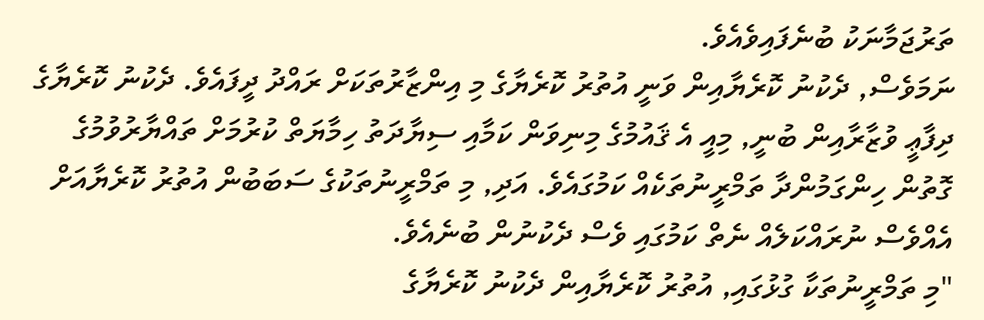ތަރުޖަމާނަކު ބުނެފައިވެއެވެ.
ނަމަވެސް, ދެކުނު ކޮރެޔާއިން ވަނީ އުތުރު ކޮރެޔާގެ މި އިންޒާރުތަކަށް ރައްދު ދީފައެވެ. ދެކުނު ކޮރެޔާގެ ދިފާޢީ ވުޒާރާއިން ބުނީ, މިއީ އެ ޤައުމުގެ މިނިވަން ކަމާއި ސިޔާދަތު ހިމާޔަތް ކުރުމަށް ތައްޔާރުވުމުގެ ގޮތުން ހިންގަމުންދާ ތަމްރީނުތަކެއް ކަމުގައެވެ. އަދި, މި ތަމްރީނުތަކުގެ ސަބަބުން އުތުރު ކޮރެޔާއަށް އެއްވެސް ނުރައްކަލެއް ނެތް ކަމުގައި ވެސް ދެކުނުން ބުނެއެވެ.
"މި ތަމްރީނުތަކާ ގުޅުގައި, އުތުރު ކޮރެޔާއިން ދެކުނު ކޮރެޔާގެ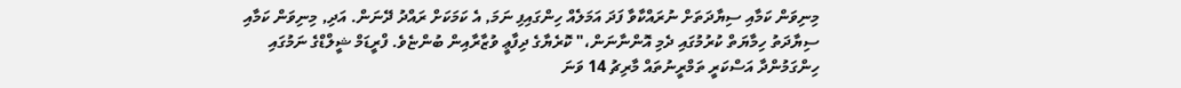މިނިވަން ކަމާއި ސިޔާދަތަށް ނުރައްކާވާ ފަދަ އަމަލެއް ހިންގައިފި ނަމަ, އެ ކަމަކަށް ރައްދު ދޭނަން. އަދި, މިނިވަން ކަމާއި ސިޔާދަތު ހިމާޔަތް ކުރުމުގައި ދެމި އޮންނާނަން،" ކޮރެޔާގެ ދިފާޢީ ވުޒާރާއިން ބުންޏެވެ. ފްރީޑަމް ޝީލްޑްގެ ނަމުގައި ހިންގަމުންދާ އަސްކަރީ ތަމްރީނުތައް މާރިޗު 14 ވަނަ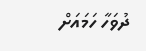ދުވަހާ ހަމައަށް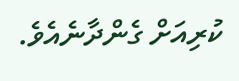ކުރިއަށް ގެންދާނެއެވެ.